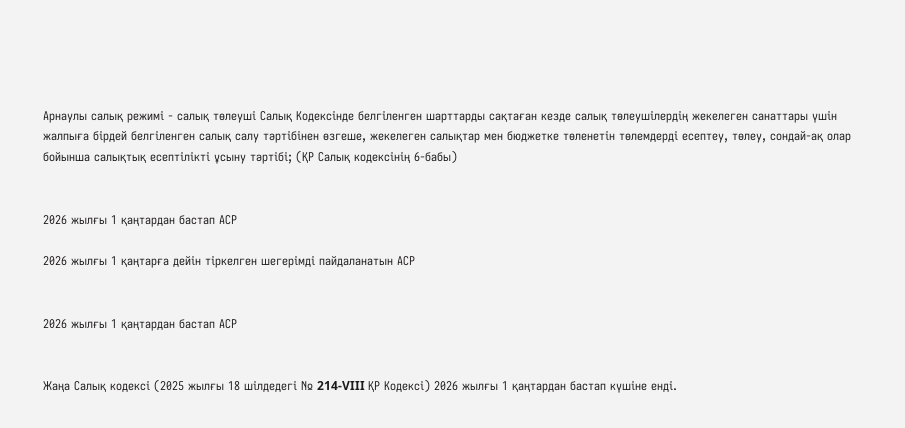Арнаулы салық режимі - салық төлеуші Салық Кодексінде белгіленген шарттарды сақтаған кезде салық төлеушілердің жекелеген санаттары үшін жалпыға бірдей белгіленген салық салу тәртібінен өзгеше, жекелеген салықтар мен бюджетке төленетін төлемдерді есептеу, төлеу, сондай-ақ олар бойынша салықтық есептілікті ұсыну тәртібі; (ҚР Салық кодексінің 6-бабы)


2026 жылғы 1 қаңтардан бастап АСР

2026 жылғы 1 қаңтарға дейін тіркелген шегерімді пайдаланатын АСР


2026 жылғы 1 қаңтардан бастап АСР


Жаңа Салық кодексі (2025 жылғы 18 шілдедегі № 214-VIII ҚР Кодексі) 2026 жылғы 1 қаңтардан бастап күшіне енді.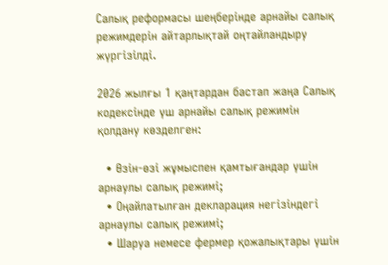Салық реформасы шеңберінде арнайы салық режимдерін айтарлықтай оңтайландыру жүргізілді.

2026 жылғы 1 қаңтардан бастап жаңа Салық кодексінде үш арнайы салық режимін қолдану көзделген:

  • Өзін-өзі жұмыспен қамтығандар үшін арнаулы салық режимі;
  • Оңайлатылған декларация негізіндегі арнаулы салық режимі;
  • Шаруа немесе фермер қожалықтары үшін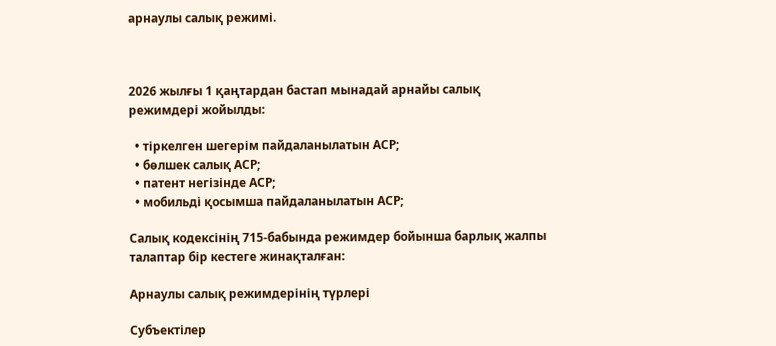арнаулы салық режимі.



2026 жылғы 1 қаңтардан бастап мынадай арнайы салық режимдері жойылды:

  • тіркелген шегерім пайдаланылатын АСР;
  • бөлшек салық АСР;
  • патент негізінде АСР;
  • мобильді қосымша пайдаланылатын АСР;

Салық кодексінің 715-бабында режимдер бойынша барлық жалпы талаптар бір кестеге жинақталған:

Арнаулы салық режимдерінің түрлері

Субъектілер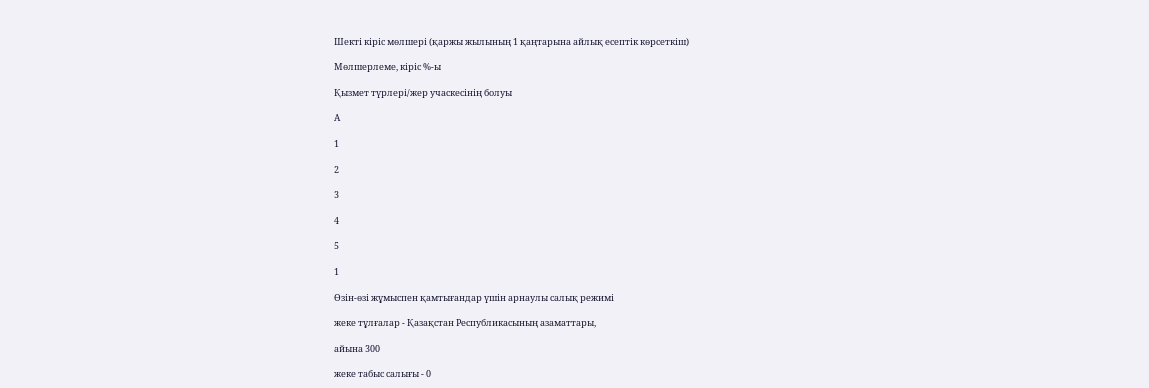Шекті кіріс мөлшері (қаржы жылының 1 қаңтарына айлық есептік көрсеткіш)

Мөлшерлеме, кіріс %-ы

Қызмет түрлері/жер учаскесінің болуы

А

1

2

3

4

5

1

Өзін-өзі жұмыспен қамтығандар үшін арнаулы салық режимі

жеке тұлғалар - Қазақстан Республикасының азаматтары,

айына 300

жеке табыс салығы - 0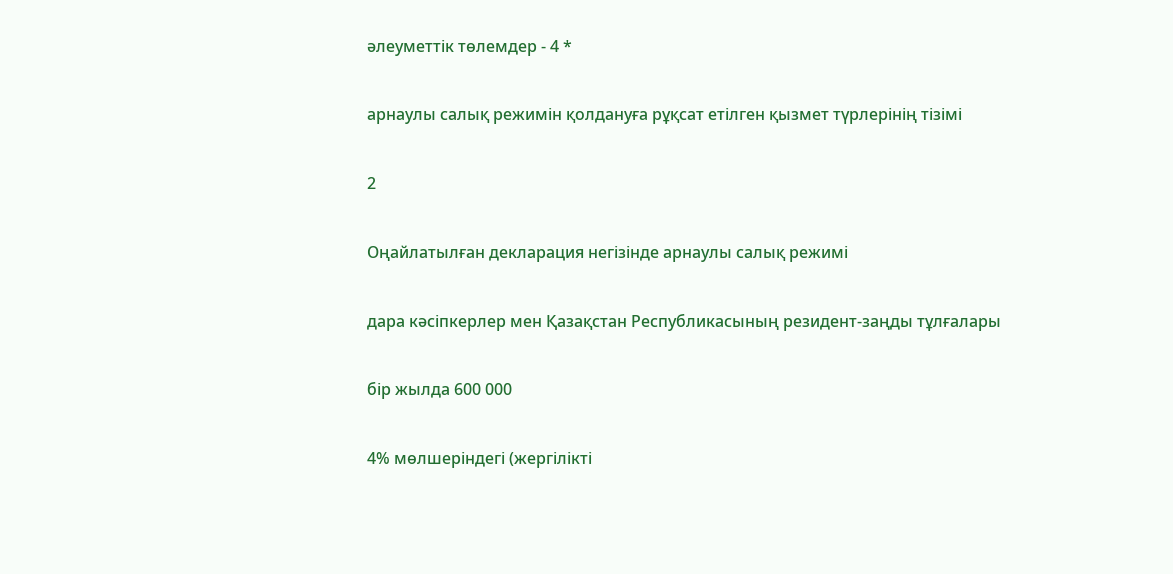әлеуметтік төлемдер - 4 *

арнаулы салық режимін қолдануға рұқсат етілген қызмет түрлерінің тізімі

2

Оңайлатылған декларация негізінде арнаулы салық режимі

дара кәсіпкерлер мен Қазақстан Республикасының резидент-заңды тұлғалары

бір жылда 600 000

4% мөлшеріндегі (жергілікті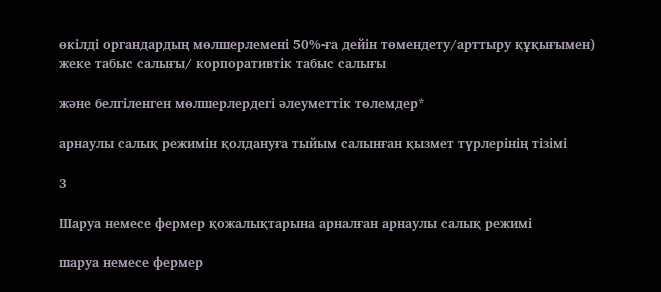өкілді органдардың мөлшерлемені 50%-ға дейін төмендету/арттыру құқығымен) жеке табыс салығы/ корпоративтік табыс салығы

және белгіленген мөлшерлердегі әлеуметтік төлемдер*

арнаулы салық режимін қолдануға тыйым салынған қызмет түрлерінің тізімі

3

Шаруа немесе фермер қожалықтарына арналған арнаулы салық режимі

шаруа немесе фермер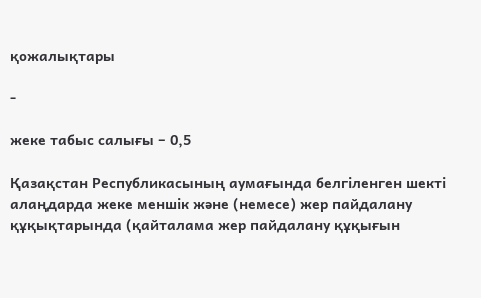қожалықтары

-

жеке табыс салығы – 0,5

Қазақстан Республикасының аумағында белгіленген шекті алаңдарда жеке меншік және (немесе) жер пайдалану құқықтарында (қайталама жер пайдалану құқығын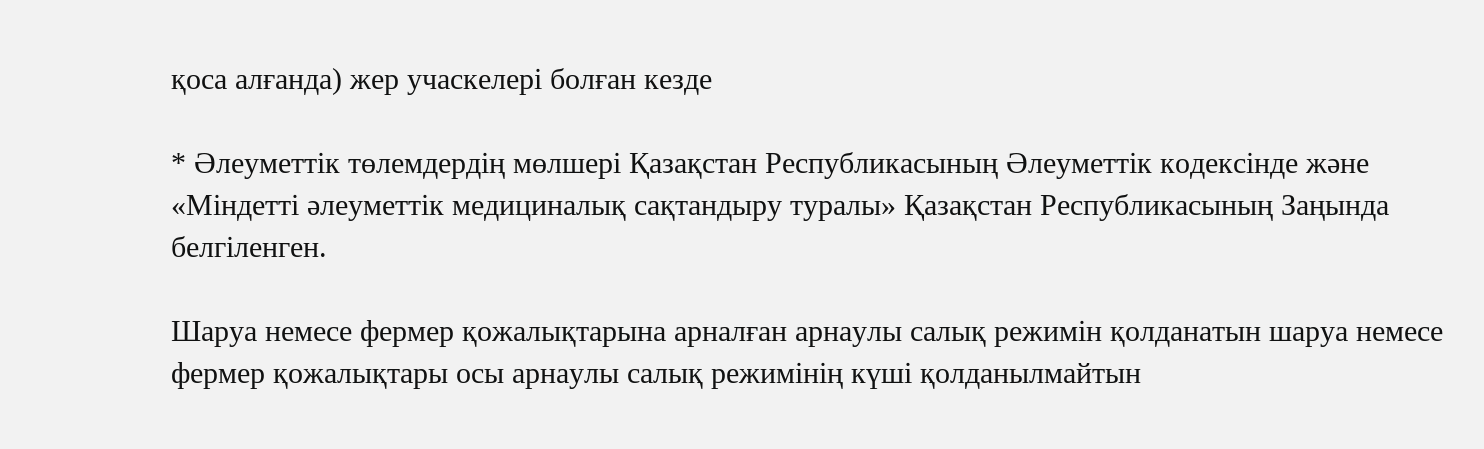қоса алғанда) жер учаскелері болған кезде

* Әлеуметтік төлемдердің мөлшері Қазақстан Республикасының Әлеуметтік кодексінде және «Міндетті әлеуметтік медициналық сақтандыру туралы» Қазақстан Республикасының Заңында белгіленген.

Шаруа немесе фермер қожалықтарына арналған арнаулы салық режимін қолданатын шаруа немесе фермер қожалықтары осы арнаулы салық режимінің күші қолданылмайтын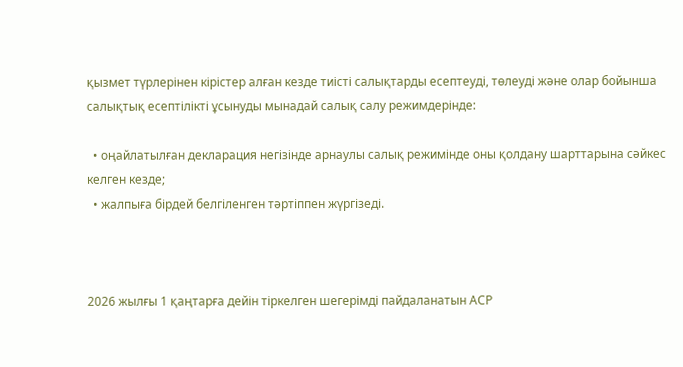қызмет түрлерінен кірістер алған кезде тиісті салықтарды есептеуді, төлеуді және олар бойынша салықтық есептілікті ұсынуды мынадай салық салу режимдерінде:

  • оңайлатылған декларация негізінде арнаулы салық режимінде оны қолдану шарттарына сәйкес келген кезде;
  • жалпыға бірдей белгіленген тәртіппен жүргізеді.



2026 жылғы 1 қаңтарға дейін тіркелген шегерімді пайдаланатын АСР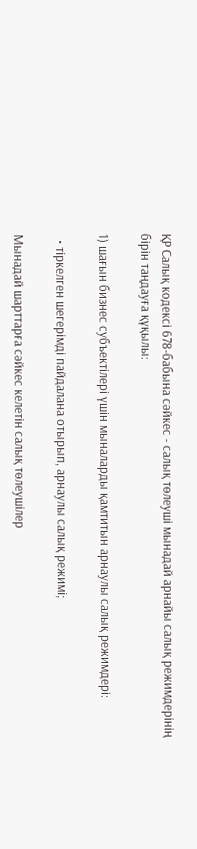ҚР Салық кодексі 678-бабына сәйкес - салық төлеуші мынадай арнайы салық режимдерінің бірін таңдауға құқылы:

1) шағын бизнес субъектілері үшін мыналарды қамтитын арнаулы салық режимдері:

  • тіркелген шегерімді пайдалана отырып, арнаулы салық режимі;

Мынадай шарттарға сәйкес келетiн салық төлеушiлер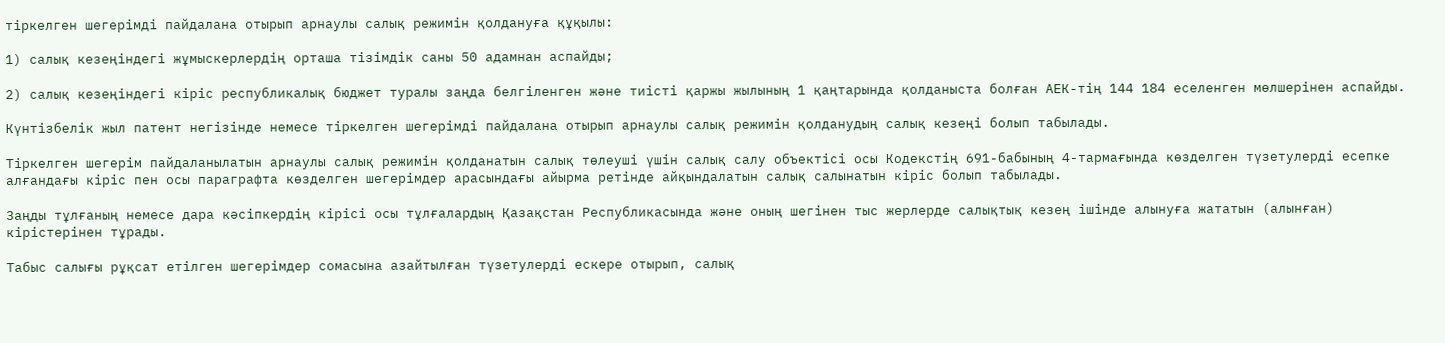тiркелген шегерiмдi пайдалана отырып арнаулы салық режимiн қолдануға құқылы:

1) салық кезеңіндегі жұмыскерлердің орташа тізімдік саны 50 адамнан аспайды;

2) салық кезеңіндегі кіріс республикалық бюджет туралы заңда белгіленген және тиісті қаржы жылының 1 қаңтарында қолданыста болған АЕК-тің 144 184 еселенген мөлшерінен аспайды.

Күнтізбелік жыл патент негізінде немесе тіркелген шегерімді пайдалана отырып арнаулы салық режимін қолданудың салық кезеңі болып табылады.

Тіркелген шегерім пайдаланылатын арнаулы салық режимін қолданатын салық төлеуші үшін салық салу объектісі осы Кодекстің 691-бабының 4-тармағында көзделген түзетулерді есепке алғандағы кіріс пен осы параграфта көзделген шегерімдер арасындағы айырма ретінде айқындалатын салық салынатын кіріс болып табылады.

Заңды тұлғаның немесе дара кәсіпкердің кірісі осы тұлғалардың Қазақстан Республикасында және оның шегінен тыс жерлерде салықтық кезең ішінде алынуға жататын (алынған) кірістерінен тұрады.

Табыс салығы рұқсат етілген шегерімдер сомасына азайтылған түзетулерді ескере отырып, салық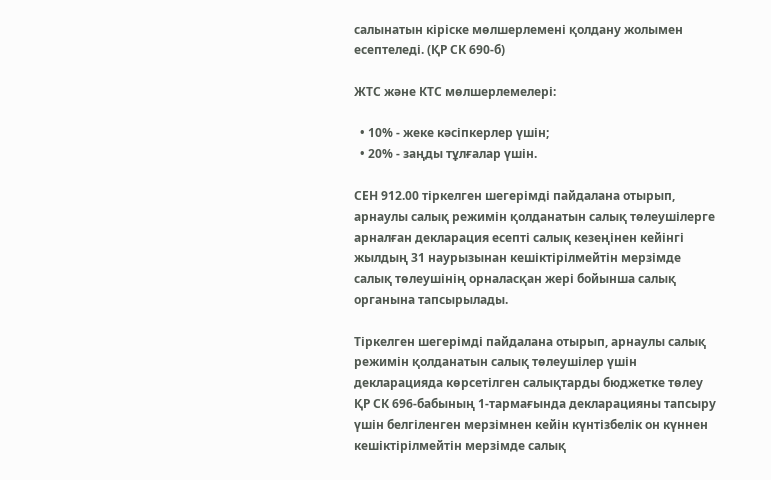салынатын кіріске мөлшерлемені қолдану жолымен есептеледі. (ҚР СК 690-б)

ЖТС және КТС мөлшерлемелері:

  • 10% - жеке кәсіпкерлер үшін;
  • 20% - заңды тұлғалар үшін.

СЕН 912.00 тіркелген шегерімді пайдалана отырып, арнаулы салық режимін қолданатын салық төлеушілерге арналған декларация есепті салық кезеңінен кейінгі жылдың 31 наурызынан кешіктірілмейтін мерзімде салық төлеушінің орналасқан жері бойынша салық органына тапсырылады.

Тіркелген шегерімді пайдалана отырып, арнаулы салық режимін қолданатын салық төлеушілер үшін декларацияда көрсетілген салықтарды бюджетке төлеу ҚР СК 696-бабының 1-тармағында декларацияны тапсыру үшін белгіленген мерзімнен кейін күнтізбелік он күннен кешіктірілмейтін мерзімде салық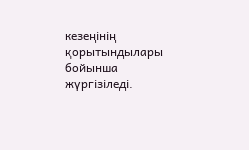кезеңінің қорытындылары бойынша жүргізіледі.